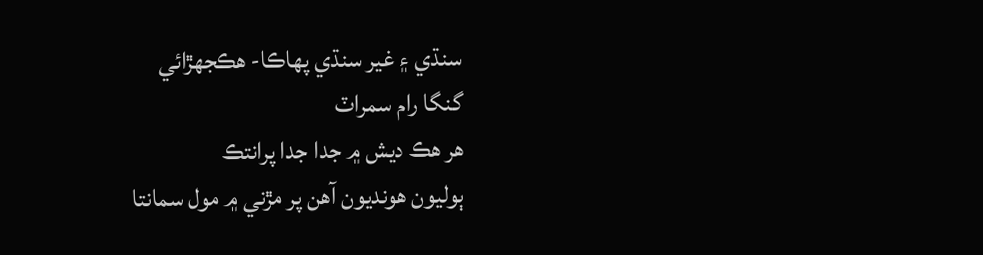سنڌي ۽ غير سنڌي پهاڪا- هڪجهڙائي
گنگا رام سمراٽ
هر هڪ ديش ۾ جدا جدا پرانتڪ
ٻوليون هونديون آهن پر مڙني ۾ مول سمانتا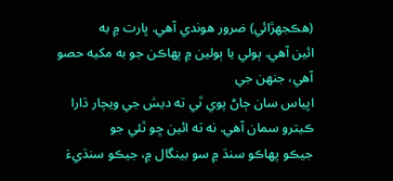(هڪجهڙائي) ضرور هوندي آهي. ڀارت ۾ به
ائين آھي. ٻولي يا ٻولين ۾ پهاڪن جو به مکيه حصو آهي، جنهن جي
اڀياس سان ڄاڻ پوي ٿي ته ديش جي ويچار ڌارا ڪيترو سمان آهي. نه ته ائين ڇو ٿئي جو
جيڪو پهاڪو سنڌ ۾ سو بينگال ۾، جيڪو سنڌيءَ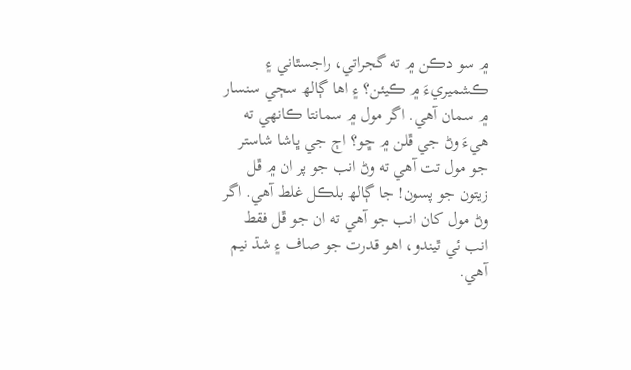۾ سو دڪن ۾ ته گجراتي، راجسٿاني ۽
ڪشميريءَ ۾ ڪيئن؟ ۽ اها ڳالھ سڄي سنسار ۾ سمان آهي. اگر مول ۾ سمانتا ڪانهي ته
هيءَ وڻ جي ڦلن ۾ ڇو؟ اڄ جي ڀاشا شاستر جو مول تت آهي ته وڻ انب جو پر ان ۾ ڦل
زيتون جو پسون! جا ڳالھ بلڪل غلط آهي. اگر وڻ مول کان انب جو آهي ته ان جو ڦل فقط
انب ئي ٿيندو، اهو قدرت جو صاف ۽ شڌ نيم آهي.